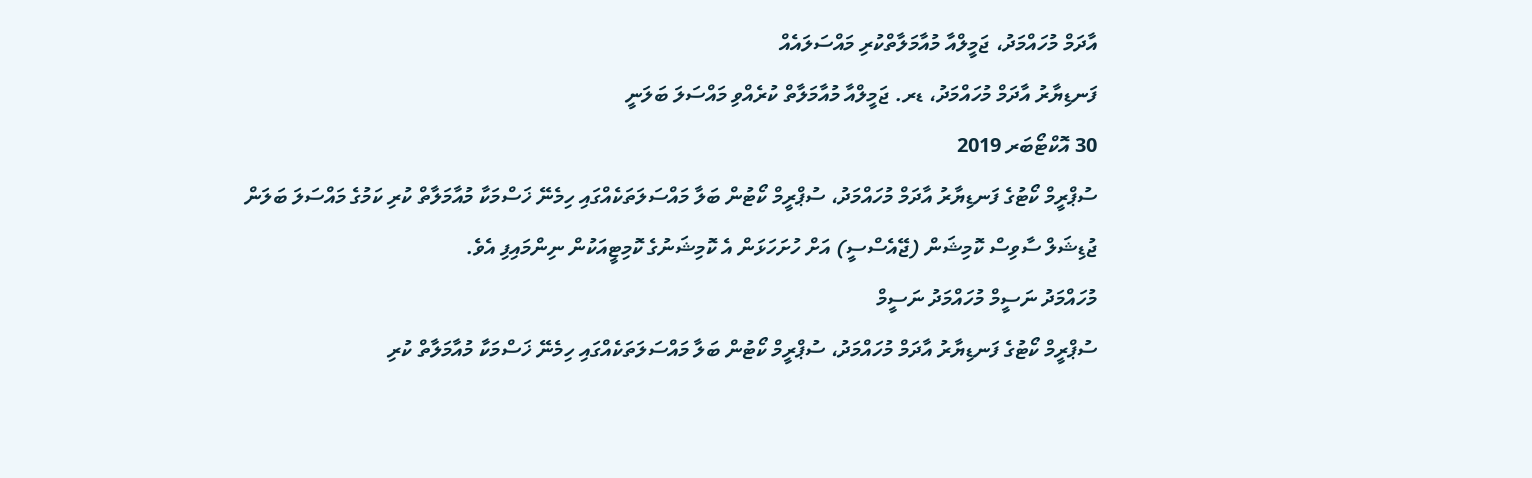އާދަމް މުހައްމަދު، ޖަމީލްއާ މުއާމަލާތްކުރި މައްސަލައެއް
ފަނޑިޔާރު އާދަމް މުހައްމަދު، ޑރ. ޖަމީލްއާ މުއާމަލާތް ކުރެއްވި މައްސަލަ ބަލަނީ
30 އޮކްޓޯބަރ 2019
ސުޕްރީމް ކޯޓުގެ ފަނޑިޔާރު އާދަމް މުހައްމަދު، ސުޕްރީމް ކޯޓުން ބަލާ މައްސަލަތަކެއްގައި ހިމެނޭ ޚަސްމަކާ މުއާމަލާތް ކުރި ކަމުގެ މައްސަލަ ބަލަން ޖުޑިޝަލް ސާވިސް ކޮމިޝަން (ޖޭއެސްސީ) އަށް ހުށަހަޅަން އެ ކޮމިޝަނުގެ ކޮމިޓީއަކުން ނިންމައިފި އެވެ.
މުހައްމަދު ނަސީމް މުހައްމަދު ނަސީމް
ސުޕްރީމް ކޯޓުގެ ފަނޑިޔާރު އާދަމް މުހައްމަދު، ސުޕްރީމް ކޯޓުން ބަލާ މައްސަލަތަކެއްގައި ހިމެނޭ ޚަސްމަކާ މުއާމަލާތް ކުރި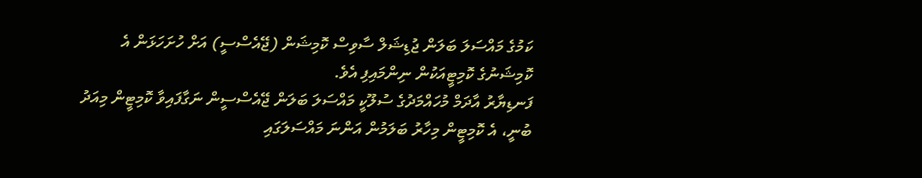ކަމުގެ މައްސަލަ ބަލަން ޖުޑިޝަލް ސާވިސް ކޮމިޝަން (ޖޭއެސްސީ) އަށް ހުށަހަޅަން އެ ކޮމިޝަނުގެ ކޮމިޓީއަކުން ނިންމައިފި އެވެ.
ފަނޑިޔާރު އާދަމް މުހައްމަދުގެ ސުލޫކީ މައްސަލަ ބަލަން ޖޭއެސްސީން ނަގާފައިވާ ކޮމިޓީން މިއަދު ބުނީ، އެ ކޮމިޓީން މިހާރު ބަލަމުން އަންނަ މައްސަލަގައި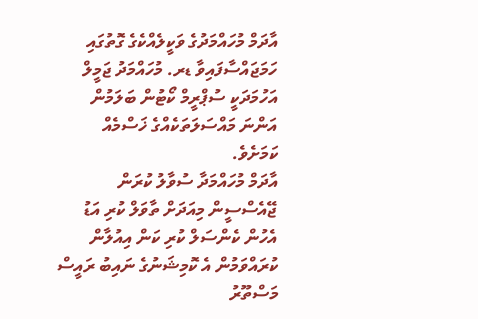އާދަމް މުހައްމަދުގެ ވަކީލެއްކެގެ ގޮތުގައި ހަމަޖައްސާފައިވާ ޑރ. މުހައްމަދު ޖަމީލް އަހުމަދަކީ ސުޕްރީމް ކޯޓުން ބަލަމުން އަންނަ މައްސަލަތަކެއްގެ ޚަސްމެއް ކަމަށެވެ.
އާދަމް މުހައްމަދާ ސުވާލު ކުރަން ޖޭއެސްސީން މިއަދަށް ތާވަލް ކުރި އަޑު އެހުން ކެންސަލް ކުރި ކަން އިއުލާން ކުރައްވަމުން އެ ކޮމިޝަނުގެ ނައިބު ރައީސް މަސްތޫރު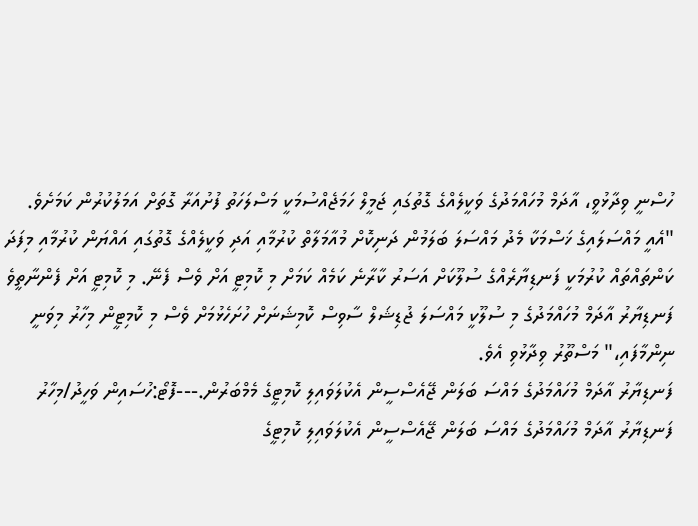ހުސްނީ ވިދާޅުވީ، އާދަމް މުހައްމަދުގެ ވަކީލެއްގެ ގޮތުގައި ޖަމީލް ހަމަޖެއްސުމަކީ މަސްލަހަތު ފުށުއަރާ ގޮތަށް އަމަލުކުރުން ކަމަށެވެ.
"އެއީ މައްސަލައިގެ ޚަސްމަކާ މެދު މައްސަލަ ބަލަމުން ދަނިކޮށް މުއާމަލާތް ކުރުމާއި އަދި ވަކީލެއްގެ ގޮތުގައި އައްޔަން ކުރުމާއި މިފަދަ ކަންތައްތައް ކުރުމަކީ ފަނޑިޔާރެއްގެ ސުލޫކަށް އަސަރު ކާރާނެ ކަމެއް ކަމަށް މި ކޮމިޓީ އަށް ވެސް ފެނޭ. މި ކޮމިޓީ އަށް ފެންނާތީވެ ފަނޑިޔާރު އާދަމް މުހައްމަދުގެ މި ސުލޫކީ މައްސަލަ ޖުޑިޝަލް ސާވިސް ކޮމިޝަނަށް ހުށަހެޅުމަށް ވެސް މި ކޮމިޓީން މިހާރު މިވަނީ ނިންމާފައި،" މަސްތޫރު ވިދާޅުވި އެވެ.
ފަނޑިޔާރު އާދަމް މުހައްމަދުގެ މައްސަ ބަލަން ޖޭއެސްސީން އެކުލަވައިލި ކޮމިޓީގެ މެމްބަރުން.---ފޮޓޯ:ހުސައިން ވަހީދު/މިހާރު
ފަނޑިޔާރު އާދަމް މުހައްމަދުގެ މައްސަ ބަލަން ޖޭއެސްސީން އެކުލަވައިލި ކޮމިޓީގެ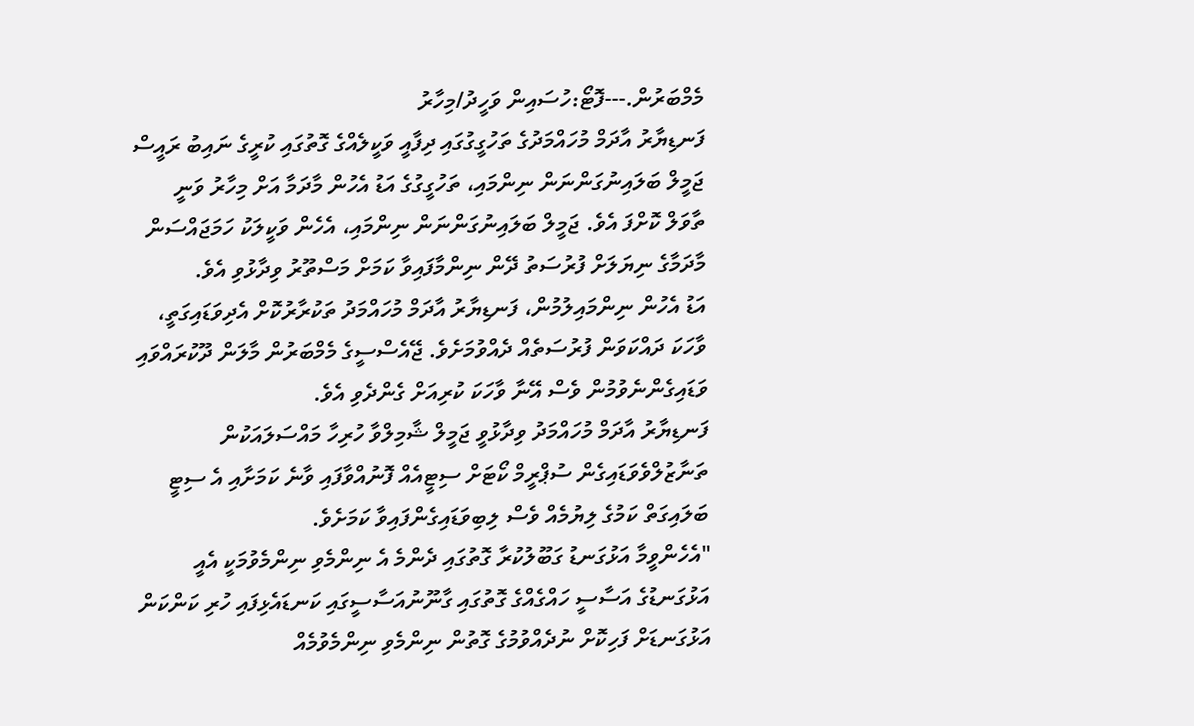މެމްބަރުން.---ފޮޓޯ:ހުސައިން ވަހީދު/މިހާރު
ފަނޑިޔާރު އާދަމް މުހައްމަދުގެ ތަހުގީގުގައި ދިފާއީ ވަކީލެއްގެ ގޮތުގައި ކުރީގެ ނައިބު ރައީސް ޖަމީލް ބަލައިނުގަންނަން ނިންމައި، ތަހުގީގުގެ އަޑު އެހުން މާދަމާ އަށް މިހާރު ވަނީ ތާވަލް ކޮށްފަ އެވެ. ޖަމީލް ބަލައިނުގަންނަން ނިންމައި، އެހެން ވަކީލަކު ހަމަޖައްސަން މާދަމާގެ ނިޔަލަށް ފުރުސަތު ދޭން ނިންމާފައިވާ ކަމަށް މަސްތޫރު ވިދާޅުވި އެވެ.
އަޑު އެހުން ނިންމައިލުމުން، ފަނޑިޔާރު އާދަމް މުހައްމަދު ތަކުރާރުކޮށް އެދިވަޑައިގަތީ، ވާހަކަ ދައްކަވަން ފުރުސަތެއް ދެއްވުމަށެވެ. ޖޭއެސްސީގެ މެމްބަރުން މާލަން ދޫކުރައްވައި ވަޑައިގެންނެވުމުން ވެސް އޭނާ ވާހަކަ ކުރިއަށް ގެންދެވި އެވެ.
ފަނޑިޔާރު އާދަމް މުހައްމަދު ވިދާޅުވީ ޖަމީލް ޝާމިލްވާ ހުރިހާ މައްސަލައަކުން ތަނާޒުލްވެވަޑައިގެން ސުޕްރީމް ކޯޓަށް ސިޓީއެއް ފޮނުއްވާފައި ވާނެ ކަމަށާއި އެ ސިޓީ ބަލައިގަތް ކަމުގެ ލިޔުމެއް ވެސް ލިބިވަޑައިގެންފައިވާ ކަމަށެވެ.
"އެހެންވީމާ އަޅުގަނޑު ގަބޫލުކުރާ ގޮތުގައި ދެންމެ އެ ނިންމެވި ނިންމެވުމަކީ އެއީ އަޅުގަނޑުގެ އަސާސީ ހައްގެއްގެ ގޮތުގައި ގާނޫނުއަސާސީގައި ކަނޑައެޅިފައި ހުރި ކަންކަން އަޅުގަނޑަށް ފަހިކޮށް ނުދެއްވުމުގެ ގޮތުން ނިންމެވި ނިންމެވުމެއް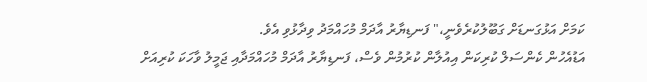ކަމަށް އަޅުގަނޑަށް ގަބޫލުކުރެވެނީ،" ފަނޑިޔާރު އާދަމް މުހައްމަދު ވިދާޅުވި އެވެ.
އަޑުއެހުން ކެންސަލް ކުރިކަން އިއުލާން ކުރުމުން ވެސް، ފަނޑިޔާރު އާދަމް މުހައްމަދާއި ޖަމީލު ވާހަކަ ކުރިއަށް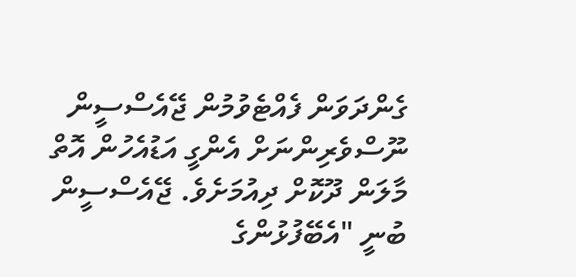ގެންދަވަން ފެއްޓެވުމުން ޖޭއެސްސީން ނޫސްވެރިންނަށް އެންގީ އަޑުއެހުން އޮތް މާލަން ދޫކޮށް ދިއުމަށެވެ. ޖޭއެސްސީން ބުނީ "އެބޭފުޅުންގެ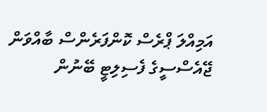އަމިއްލަ ޕްރެސް ކޮންފަރެންސް ބާއްވަން ޖޭއެސްސީގެ ފެސިލިޓީ ބޭނުން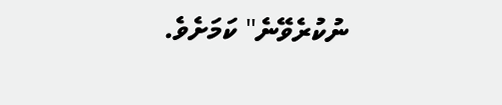ނުކުރެވޭނެ" ކަމަށެވެ.